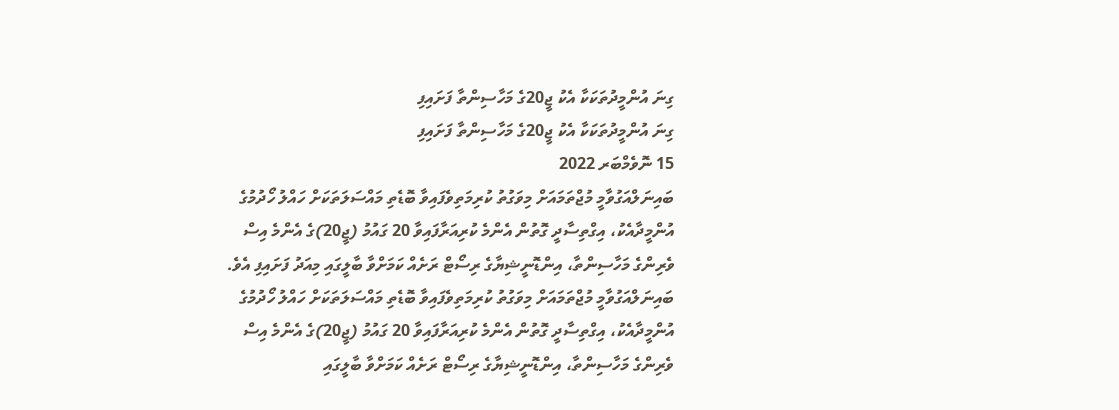ގިނަ އުންމީދުތަކަކާ އެކު ޖީ20ގެ މަހާސިންތާ ފަށައިފި
ގިނަ އުންމީދުތަކަކާ އެކު ޖީ20ގެ މަހާސިންތާ ފަށައިފި
15 ނޮވެމްބަރ 2022
ބައިނަލްއަގުވާމީ މުޖްތަމައަށް މިވަގުތު ކުރިމަތިވެފައިވާ ބޮޑެތި މައްސަލަތަކަށް ހައްލު ހޯދުމުގެ އުންމީދާއެކު، އިގްތިސާދީ ގޮތުން އެންމެ ކުރިއަރާފައިވާ 20 ގައުމު (ޖީ20)ގެ އެންމެ އިސް ވެރިންގެ މަހާސިންތާ، އިންޑޮނީޝިޔާގެ ރިސޯޓް ރަށެއް ކަމަށްވާ ބާލީގައި މިއަދު ފަށައިފި އެވެ.
ބައިނަލްއަގުވާމީ މުޖްތަމައަށް މިވަގުތު ކުރިމަތިވެފައިވާ ބޮޑެތި މައްސަލަތަކަށް ހައްލު ހޯދުމުގެ އުންމީދާއެކު، އިގްތިސާދީ ގޮތުން އެންމެ ކުރިއަރާފައިވާ 20 ގައުމު (ޖީ20)ގެ އެންމެ އިސް ވެރިންގެ މަހާސިންތާ، އިންޑޮނީޝިޔާގެ ރިސޯޓް ރަށެއް ކަމަށްވާ ބާލީގައި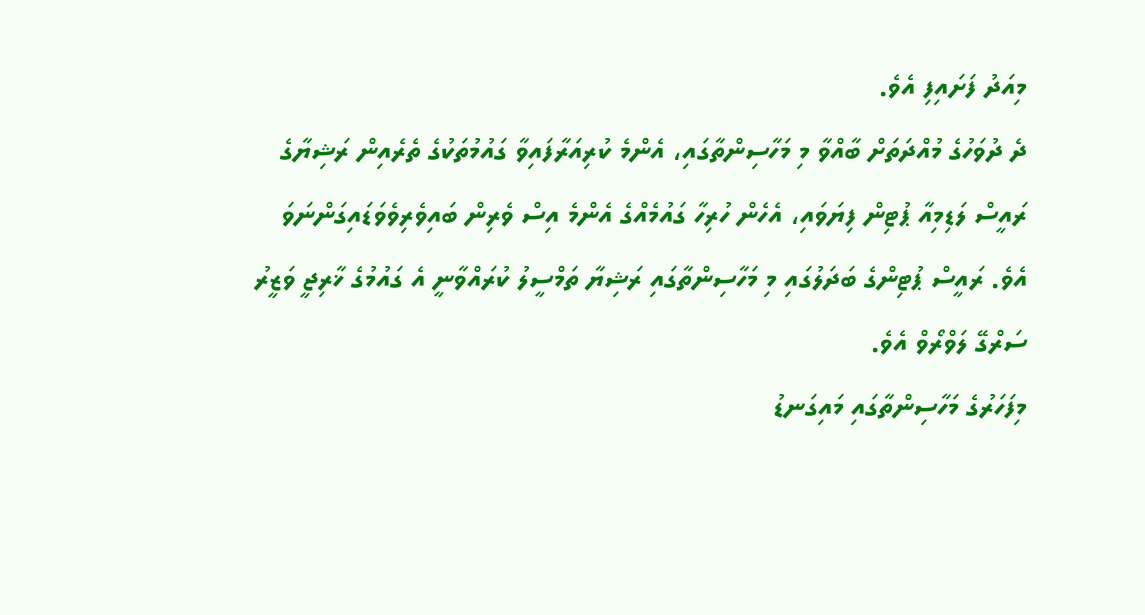މިއަދު ފަށައިފި އެވެ.
ދެ ދުވަހުގެ މުއްދަތަށް ބާއްވާ މި މަހާސިންތާގައި، އެންމެ ކުރިއަރާފައިވާ ގައުމުތަކުގެ ތެރެއިން ރަޝިޔާގެ ރައީސް ލަޑިމިއާ ޕުޓިން ފިޔަވައި، އެހެން ހުރިހާ ގައުމެއްގެ އެންމެ އިސް ވެރިން ބައިވެރިވެވަޑައިގަންނަވަ އެވެ. ރައީސް ޕުޓިންގެ ބަދަލުގައި މި މަހާސިންތާގައި ރަޝިޔާ ތަމްސީލު ކުރައްވާނީ އެ ގައުމުގެ ޚާރިޖީ ވަޒީރު ސަރްގޭ ލަވްރޯވް އެވެ.
މިފަހަރުގެ މަހާސިންތާގައި މައިގަނޑު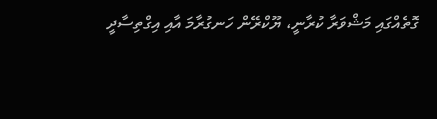ގޮތެއްގައި މަޝްވަރާ ކުރާނީ، ޔޫކްރޭން ހަނގުރާމަ އާއި އިގްތިސާދީ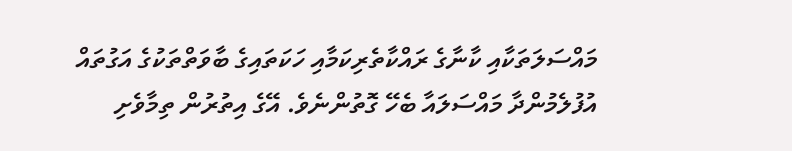މައްސަލަތަކާއި ކާނާގެ ރައްކާތެރިކަމާއި ހަކަތައިގެ ބާވަތްތަކުގެ އަގުތައް އުފުލެމުންދާ މައްސަލައާ ބެހޭ ގޮތުންނެވެ. އޭގެ އިތުރުން ތިމާވެށި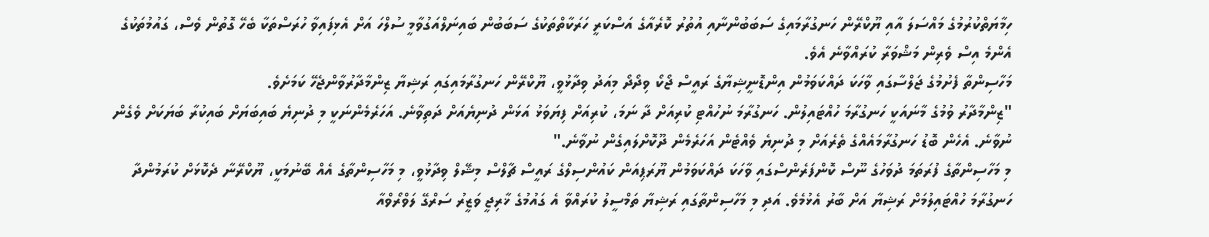ހިމާޔަތްކުރުމުގެ މައްސަލަ އާއި ޔޫކްރޭން ހަނގުރާމައިގެ ސަބަބުންނާއި އުތުރު ކޮރެއާގެ އަސްކަރީ ހަރަކާތްތަކުގެ ސަބަބުން ބައިނަލްއަގުވާމީ ސުލްހަ އަށް އެޅިފައިވާ ހުރަސްތަކާ ބެހޭ ގޮތުން ވެސް، ގައުމުތަކުގެ އެންމެ އިސް ވެރިން މަޝްވަރާ ކުރައްވާނެ އެވެ.
މަހާސިންތާ ފެށުމުގެ ޖަލްސާގައި ވާހަކަ ދައްކަވަމުން އިންޑޮނީޝިޔާގެ ރައީސް ޖޯކޯ ވިދޯދޯ މިއަދު ވިދާޅުވީ، ޔޫކްރޭން ހަނގުރާމައިގައި ރަޝިޔާ ޒިންމާދާރުވާންޖެހޭ ކަމަށެވެ.
"ޒިންމާދާރު ވުމުގެ މާނައަކީ ހަނގުރާމަ ހުއްޓައިލުން. ހަނގުރާމަ ނުހުއްޓި ކުރިއަށް ދާ ނަމަ، ކުރިއަށް ފިޔަވަޅު އަޅަން ދުނިޔެއަށް ދަތިވާނެ. އަހަރެމެންނަކީ މި ދުނިޔެ ބައިބަޔަށް ބައިކުރާ ބަޔަކަށް ވެގެން ނުވާނެ. އެހެން ބޮޑު ހަނގުރާމައެއްގެ ތެރެއަށް މި ދުނިޔެ ވެއްޓެން އަހަރެމެން ދޫކޮށްލައިގެން ނުވާނެ."
މި މަހާސިންތާގެ ފުރަތަމަ ދުވަހުގެ ނޫސް ކޮންފަރެންސްގައި ވާހަކަ ދައްކަވަމުން ޔޫރަޕިއަން ކައުންސިލްގެ ރައީސް ޗާލްސް މިޝޭލް ވިދާޅުވީ، މި މަހާސިންތާގެ އެއް ބޭނުމަކީ، ޔޫކްރޭނާ ދެކޮޅަށް ކުރަމުންދާ ހަނގުރާމަ ހުއްޓައިލުމަށް ރަޝިޔާ އަށް ބާރު އެޅުމެވެ. އަދި މި މަހާސިންތާގައި ރަޝިޔާ ތަމްސީލު ކުރައްވާ އެ ގައުމުގެ ޚާރިޖީ ވަޒީރު ސަރްގޭ ލަވްރޯވްއާ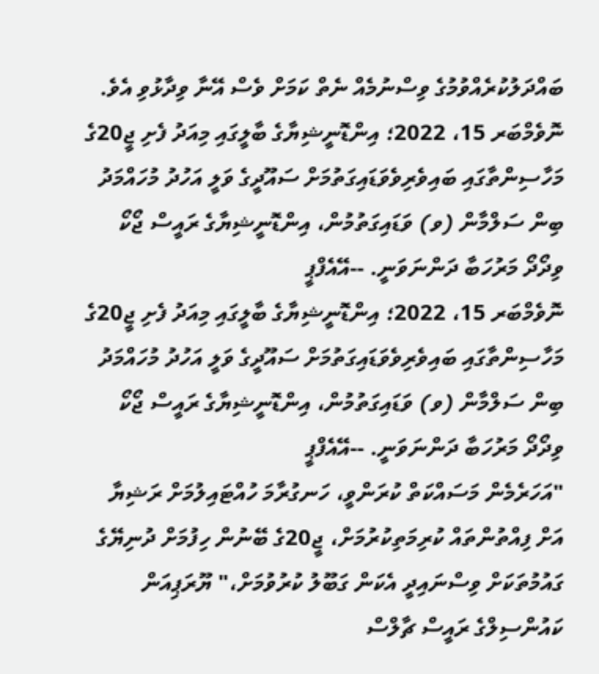ބައްދަލުކުރެއްވުމުގެ ވިސްނުމެއް ނެތް ކަމަށް ވެސް އޭނާ ވިދާޅުވި އެވެ.
ނޮވެމްބަރ 15، 2022؛ އިންޑޮނީޝިޔާގެ ބާލީގައި މިއަދު ފެށި ޖީ20ގެ މަހާސިންތާގައި ބައިވެރިވެވަޑައިގަތުމަށް ސައޫދީގެ ވަލީ އަހުދު މުހައްމަދު ބިން ސަލްމާން (ވ) ވަޑައިގަތުމުން، އިންޑޮނީޝިޔާގެ ރައީސް ޖޯކޯ ވިދޯދޯ މަރުހަބާ ދަންނަވަނީ. --އޭއެފްޕީ
ނޮވެމްބަރ 15، 2022؛ އިންޑޮނީޝިޔާގެ ބާލީގައި މިއަދު ފެށި ޖީ20ގެ މަހާސިންތާގައި ބައިވެރިވެވަޑައިގަތުމަށް ސައޫދީގެ ވަލީ އަހުދު މުހައްމަދު ބިން ސަލްމާން (ވ) ވަޑައިގަތުމުން، އިންޑޮނީޝިޔާގެ ރައީސް ޖޯކޯ ވިދޯދޯ މަރުހަބާ ދަންނަވަނީ. --އޭއެފްޕީ
"އަހަރެމެން މަސައްކަތް ކުރަންވީ، ހަނގުރާމަ ހުއްޓައިލުމަށް ރަޝިޔާ އަށް ފިއްތުންތައް ކުރިމަތިކުރުމަށް، ޖީ20ގެ ބޭނުން ހިފުމަށް ދުނިޔޭގެ ގައުމުތަކަށް ވިސްނައިދީ އެކަން ގަބޫލު ކުރުވުމަށް،" ޔޫރަޕިއަން ކައުންސިލްގެ ރައީސް ޗާލްސް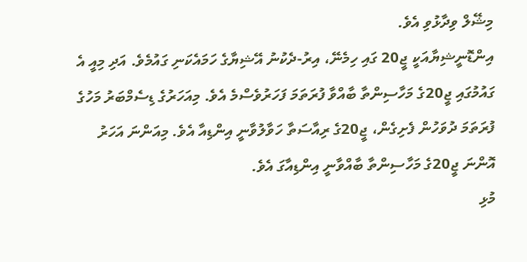މިޝޭލް ވިދާޅުވި އެވެ.
އިންޑޮނީޝިޔާއަކީ ޖީ20 ގައި ހިމެނޭ، އިރު-ދެކުނު އޭޝިޔާގެ ހަމައެކަނި ގައުމެވެ. އަދި މިއީ އެ ގައުމުގައި ޖީ20ގެ މަހާސިންތާ ބާއްވާ ފުރަތަމަ ފަހަރުވެސްމެ އެވެ. މިއަހަރުގެ ޑިސެމްބަރު މަހުގެ ފުރަތަމަ ދުވަހުން ފެށިގެން، ޖީ20ގެ ރިއާސަތާ ހަވާލުވާނީ އިންޑިއާ އެވެ. މިއަންނަ އަހަރު އޮންނަ ޖީ20ގެ މަހާސިންތާ ބާއްވާނީ އިންޑިއާގަ އެވެ.
މުޅި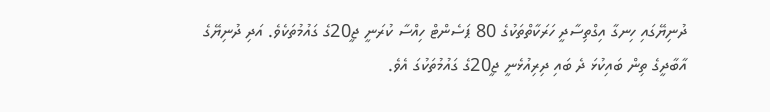ދުނިޔޭގައި ހިނގާ އިގްތިސާދީ ހަރަކާތްތަކުގެ 80 ޕަސެންޓް ހިއްސާ ކުރަނީ ޖީ20ގެ ގައުމުތަކެވެ. އަދި ދުނިޔޭގެ އާބާދީގެ ތިން ބައިކުޅަ ދެ ބައި ދިރިއުޅެނީ ޖީ20ގެ ގައުމުތަކުގަ އެވެ.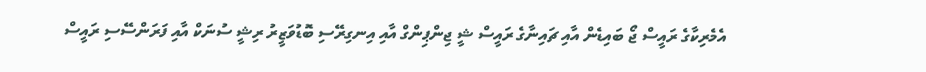އެމެރިކާގެ ރައީސް ޖޯ ބައިޑެން އާއި ޗައިނާގެ ރައީސް ޝީ ޖިންޕިންގް އާއި އިނގިރޭސި ބޮޑުވަޒީރު ރިޝީ ސުނަކް އާއި ފަރަންސޭސި ރައީސް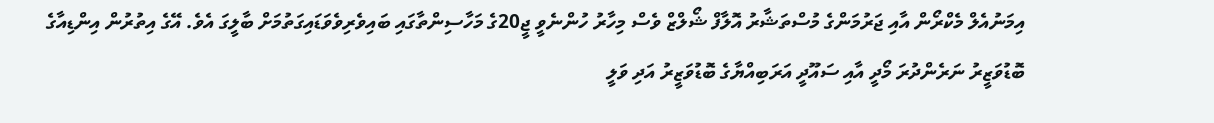އިމަނުއެލް މެކްރޯން އާއި ޖަރުމަންގެ މުސްތަޝާރު އޮލާފް ޝޯލްޒް ވެސް މިހާރު ހުންނެވީ ޖީ20ގެ މަހާސިންތާގައި ބައިވެރިވެވަޑައިގަތުމަށް ބާލީގަ އެވެ. އޭގެ އިތުރުން އިންޑިއާގެ ބޮޑުވަޒީރު ނަރެންދުރަ މޯދީ އާއި ސައޫދީ އަރަބިއްޔާގެ ބޮޑުވަޒީރު އަދި ވަލީ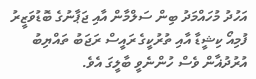އަހުދު މުހައްމަދު ބިން ސަލްމާން އާއި ޖަޕާނުގެ ބޮޑުވަޒީރު ފުމިއޯ ކިޝީޑާ އާއި ތުރުކީގެ ރައީސް ރަޖަބު ތައްޔިބު އުރުދުޣާން ވެސް ހުންނެވީ ބާލީގަ އެވެ.